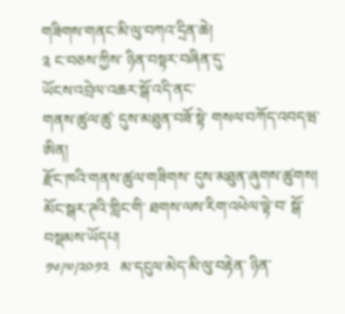གཟིགས་གནང་མི་ལུ་བཀའ་དྲིན་ཆེ།
༉ ང་བཅས་ཀྱིས་ ཉིན་བསྟར་བཞིན་དུ་
ཡོངས་འབྲེལ་འཆར་སྒོ་འདི་ནང་
གནས་ཚུལ་ཚུ་ དུས་མཐུན་བཟོ་སྟེ་ གསལ་བཀོད་འབདཝ་ཨིན།
རྫོང་ཁའི་གནས་ཚུལ་གཟིགས་ དུས་མཐུན་ཞུགས་ཚུགས།
མོང་སྒར་ཊའི་གླིང་གི་ ཐགས་ལས་རིག་འཕེལ་ལྟེ་བ་ སྒོ་བསྡམས་ཡོདཔ།
༡༦/༧/༢༠༡༢   མ་དངུལ་མེད་མི་ལུ་བརྟེན་ ཉིན་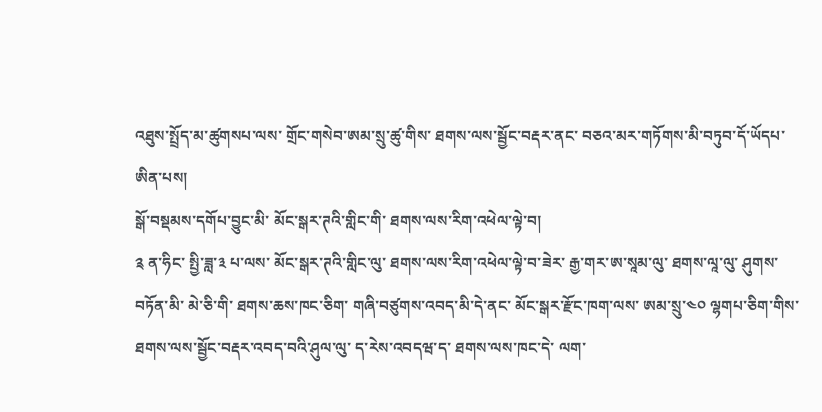འཐུས་སྤྲོད་མ་ཚུགསཔ་ལས་ གྲོང་གསེབ་ཨམ་སྲུ་ཚུ་གིས་ ཐགས་ལས་སྦྱོང་བརྡར་ནང་ བཅའ་མར་གཏོགས་མི་བཏུབ་དོ་ཡོདཔ་ཨིན་པས།
སྒོ་བསྡམས་དགོཔ་བྱུང་མི་ མོང་སྒར་ཊའི་གླིང་གི་ ཐགས་ལས་རིག་འཕེལ་ལྟེ་བ།
༉ ན་ཧིང་ སྤྱི་ཟླ་༣ པ་ལས་ མོང་སྒར་ཊའི་གླིང་ལུ་ ཐགས་ལས་རིག་འཕེལ་ལྟེ་བ་ཟེར་ རྒྱ་གར་ཨ་སཱམ་ལུ་ ཐགས་ལཱ་ལུ་ ཤུགས་བཏོན་མི་ མེ་ཅི་གི་ ཐགས་ཆས་ཁང་ཅིག་ གཞི་བཙུགས་འབད་མི་དེ་ནང་ མོང་སྒར་རྫོང་ཁག་ལས་ ཨམ་སྲུ་༤༠ ལྷགཔ་ཅིག་གིས་ ཐགས་ལས་སྦྱོང་བརྡར་འབད་བའི་ཤུལ་ལུ་ ད་རེས་འབདཝ་ད་ ཐགས་ལས་ཁང་དེ་ ལག་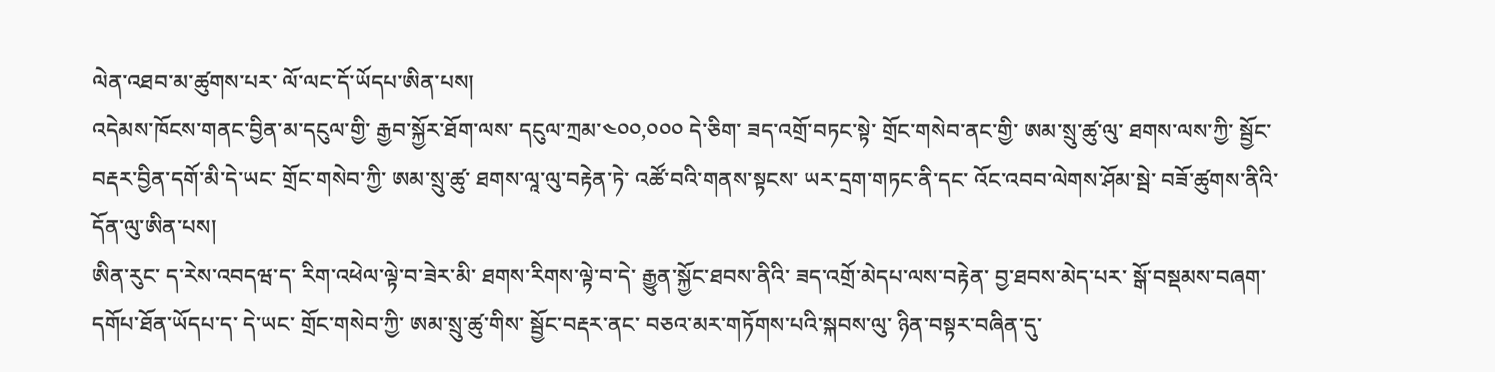ལེན་འཐབ་མ་ཚུགས་པར་ ལོ་ལང་དོ་ཡོདཔ་ཨིན་པས།
འདེམས་ཁོངས་གནང་བྱིན་མ་དངུལ་གྱི་ རྒྱབ་སྐྱོར་ཐོག་ལས་ དངུལ་ཀྲམ་༤༠༠,༠༠༠ དེ་ཅིག་ ཟད་འགྲོ་བཏང་སྟེ་ གྲོང་གསེབ་ནང་གྱི་ ཨམ་སྲུ་ཚུ་ལུ་ ཐགས་ལས་ཀྱི་ སྦྱོང་བརྡར་བྱིན་དགོ་མི་དེ་ཡང་ གྲོང་གསེབ་ཀྱི་ ཨམ་སྲུ་ཚུ་ ཐགས་ལཱ་ལུ་བརྟེན་ཏེ་ འཚོ་བའི་གནས་སྟངས་ ཡར་དྲག་གཏང་ནི་དང་ འོང་འབབ་ལེགས་ཤོམ་སྦེ་ བཟོ་ཚུགས་ནིའི་དོན་ལུ་ཨིན་པས།
ཨིན་རུང་ ད་རེས་འབདཝ་ད་ རིག་འཕེལ་ལྟེ་བ་ཟེར་མི་ ཐགས་རིགས་ལྟེ་བ་དེ་ རྒྱུན་སྐྱོང་ཐབས་ནིའི་ ཟད་འགྲོ་མེདཔ་ལས་བརྟེན་ བྱ་ཐབས་མེད་པར་ སྒོ་བསྡམས་བཞག་དགོཔ་ཐོན་ཡོདཔ་ད་ དེ་ཡང་ གྲོང་གསེབ་ཀྱི་ ཨམ་སྲུ་ཚུ་གིས་ སྦྱོང་བརྡར་ནང་ བཅའ་མར་གཏོགས་པའི་སྐབས་ལུ་ ཉིན་བསྟར་བཞིན་དུ་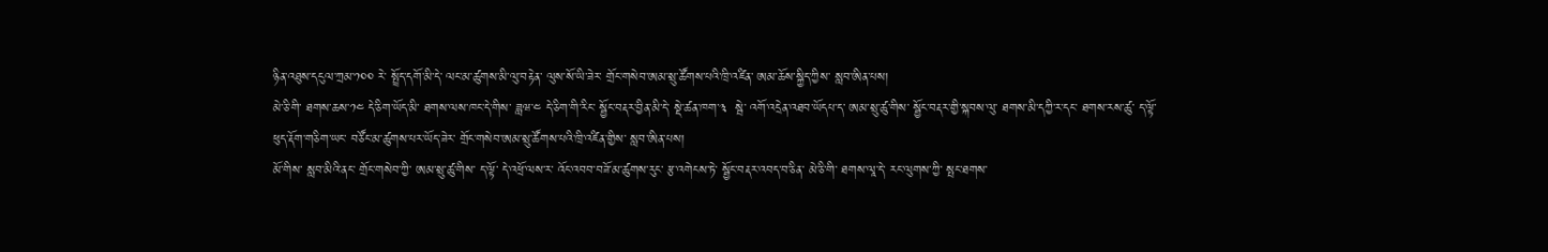ཉིན་འཐུས་དངུལ་ཀྲམ་༡༠༠ རེ་ སྤྲོད་དགོ་མི་དེ་ ལང་མ་ཚུགས་མི་ལུ་བརྟེན་ ལུས་སོ་ཡི་ཟེར་ གྲོང་གསེབ་ཨམ་སྲུ་ཚོགས་པའི་ཁྲི་འཛིན་ ཨམ་ཆོས་སྐྱིད་ཀྱིས་ སླབ་ཨིན་པས།
མེ་ཅི་གི་ ཐགས་ཆས་༡༤ དེ་ཅིག་ཡོད་མི་ ཐགས་ལས་ཁང་དེ་གིས་ ཟླཝ་༤ དེ་ཅིག་གི་རིང་ སྦྱོང་བརྡར་བྱིན་མི་དེ་ སྡེ་ཚན་ཁག་༣  སྦེ་ འགོ་འདྲེན་འཐབ་ཡོདཔ་ད་ ཨམ་སྲུ་ཚུ་གིས་ སྦྱོང་བརྡར་གྱི་སྐབས་ལུ་ ཐགས་མི་དཀྱི་ར་དང་ ཐགས་རས་ཚུ་ ད་ལྟོ་ ཕུད་རྡོག་གཅིག་ཡང་ བཙོང་མ་ཚུགས་པར་ཡོད་ཟེར་ གྲོང་གསེབ་ཨམ་སྲུ་ཚོགས་པའི་ཁྲི་འཛིན་གྱིས་ སླབ་ཨིན་པས།
མོ་གིས་ སླབ་མིའི་ནང་ གྲོང་གསེབ་ཀྱི་ ཨམ་སྲུ་ཚུ་གིས་ ད་ལྟོ་ དེ་འཕྲོ་ལས་ར་ འོང་འབབ་བཟོ་མ་ཚུགས་རུང་ རྩ་འགེངས་ཏེ་ སྦྱོང་བརྡར་འབད་བ་ཅིན་ མེ་ཅི་གི་ ཐགས་ལཱ་དེ་ རང་ལུགས་ཀྱི་ སྤང་ཐགས་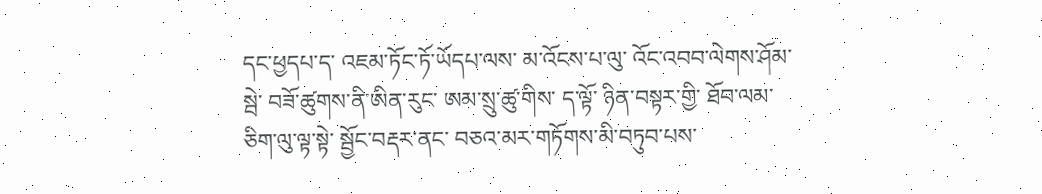དང་ཕྱདཔ་ད་ འཇམ་ཏོང་ཏོ་ཡོདཔ་ལས་ མ་འོངས་པ་ལུ་ འོང་འབབ་ལེགས་ཤོམ་སྦེ་ བཟོ་ཚུགས་ནི་ཨིན་རུང་ ཨམ་སྲུ་ཚུ་གིས་ ད་ལྟོ་ ཉིན་བསྟར་གྱི་ ཐོབ་ལམ་ཅིག་ལུ་ལྟ་སྟེ་ སྦྱོང་བརྡར་ནང་ བཅའ་མར་གཏོགས་མི་བཏུབ་པས་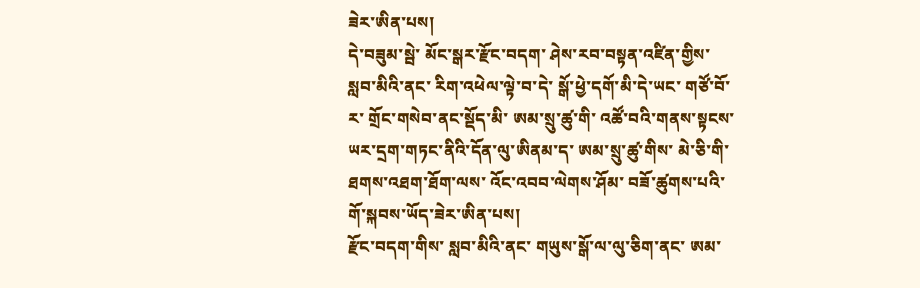ཟེར་ཨིན་པས།
དེ་བཟུམ་སྦེ་ མོང་སྒར་རྫོང་བདག་ ཤེས་རབ་བསྟན་འཛིན་གྱིས་ སླབ་མིའི་ནང་ རིག་འཕེལ་ལྟེ་བ་དེ་ སྒོ་ཕྱེ་དགོ་མི་དེ་ཡང་ གཙོ་བོ་ར་ གྲོང་གསེབ་ནང་སྡོད་མི་ ཨམ་སྲུ་ཚུ་གི་ འཚོ་བའི་གནས་སྟངས་ ཡར་དྲག་གཏང་ནིའི་དོན་ལུ་ཨིནམ་ད་ ཨམ་སྲུ་ཚུ་གིས་ མེ་ཅི་གི་ ཐགས་འཐག་ཐོག་ལས་ འོང་འབབ་ལེགས་ཤོམ་ བཟོ་ཚུགས་པའི་ གོ་སྐབས་ཡོད་ཟེར་ཨིན་པས།
རྫོང་བདག་གིས་ སླབ་མིའི་ནང་ གཡུས་སྒོ་ལ་ལུ་ཅིག་ནང་ ཨམ་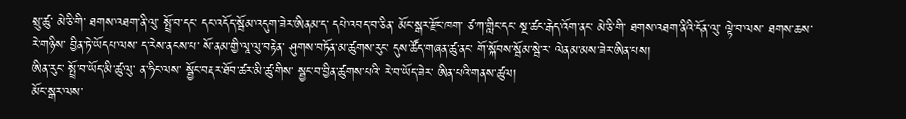སྲུ་ཚུ་ མེ་ཅི་གི་ ཐགས་འཐག་ནི་ལུ་ སྤྲོ་བ་དང་ དང་འདོད་སྦོམ་འདུག་ཟེར་ཨིནམ་ད་ དཔེ་འབད་བ་ཅིན་ མོང་སྒར་རྫོང་ཁག་ ཙ་ཀ་གླིང་དང་ སྔ་ཚང་རྒེད་འོག་ནང་ མེ་ཅི་གི་ ཐགས་འཐག་ནིའི་དོན་ལུ་ ལྟེ་བ་ལས་ ཐགས་ཆས་རེ་གཉིས་ བྱིན་ཏེ་ཡོདཔ་ལས་ ད་རེས་ནངས་པ་ སོ་ནམ་གྱི་ལཱ་ལུ་བརྟེན་ ཤུགས་བཏོན་མ་ཚུགས་རུང་ དུས་ཚོད་གཞན་ཚུ་ནང་ གོ་སྐོབས་སྦོམ་སྦེ་ར་ ལེནམ་མས་ཟེར་ཨིན་པས།
ཨིན་རུང་ སྤྲོ་བ་ཡོད་མི་ཚུ་ལུ་ ན་ཧིང་ལས་ སྦྱོང་བརྡར་ཐོབ་ཚར་མི་ཚུ་གིས་ སྦྱང་བ་བྱིན་ཚུགས་པའི་ རེ་བ་ཡོད་ཟེར་ ཨིན་པའི་གནས་ཚུལ།
མོང་སྒར་ལས་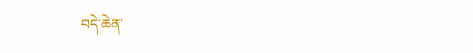བདེ་ཆེན་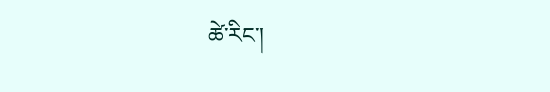ཚེ་རིང་།